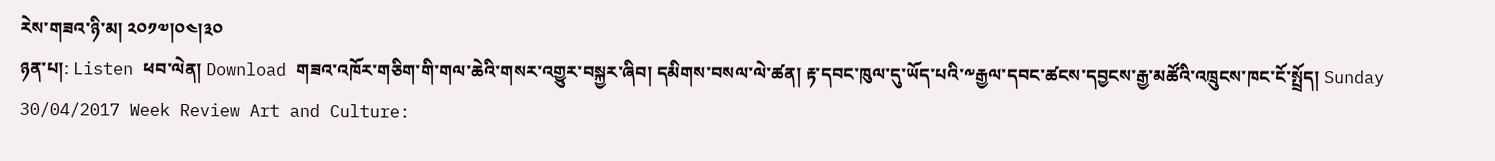རེས་གཟའ་ཉི་མ། ༢༠༡༧།༠༤།༣༠
ཉན་པ།: Listen ཕབ་ལེན། Download གཟའ་འཁོར་གཅིག་གི་གལ་ཆེའི་གསར་འགྱུར་བསྐྱར་ཞིབ། དམིགས་བསལ་ལེ་ཚན། རྟ་དབང་ཁུལ་དུ་ཡོད་པའི་༸རྒྱལ་དབང་ཚངས་དབྱངས་རྒྱ་མཚོའི་འཁྲུངས་ཁང་ངོ་སྤྲོད། Sunday 30/04/2017 Week Review Art and Culture: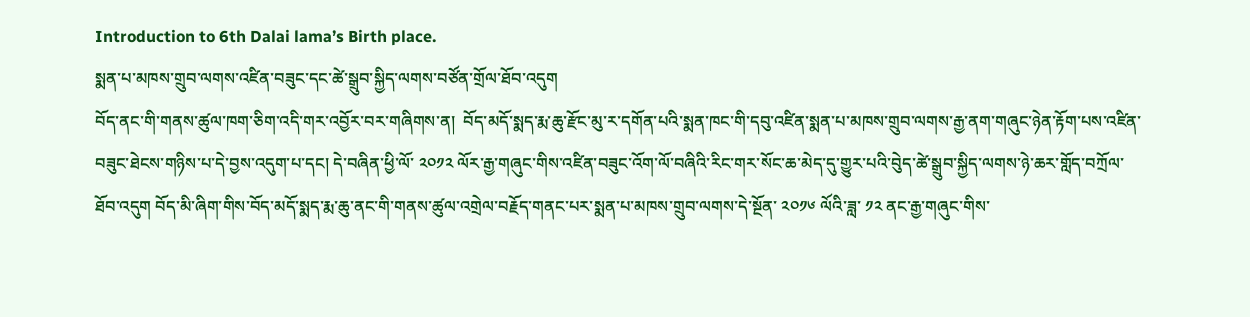Introduction to 6th Dalai lama’s Birth place.
སྨན་པ་མཁས་གྲུབ་ལགས་འཛིན་བཟུང་དང་ཚེ་སྒྲུབ་སྐྱིད་ལགས་བཙོན་གྲོལ་ཐོབ་འདུག
བོད་ནང་གི་གནས་ཚུལ་ཁག་ཅིག་འདི་གར་འབྱོར་བར་གཞིགས་ན།  བོད་མདོ་སྨད་རྨ་ཆུ་རྫོང་མུ་ར་དགོན་པའི་སྨན་ཁང་གི་དབུ་འཛིན་སྨན་པ་མཁས་གྲུབ་ལགས་རྒྱ་ནག་གཞུང་ཉེན་རྟོག་པས་འཛིན་བཟུང་ཐེངས་གཉིས་པ་དེ་བྱས་འདུག་པ་དང། དེ་བཞིན་ཕྱི་ལོ་ ༢༠༡༢ ལོར་རྒྱ་གཞུང་གིས་འཛིན་བཟུང་འོག་ལོ་བཞིའི་རིང་གར་སོང་ཆ་མེད་དུ་གྱུར་པའི་བེུད་ཚེ་སྒྲུབ་སྐྱིད་ལགས་ཉེ་ཆར་གློད་བཀྲོལ་ཐོབ་འདུག བོད་མི་ཞིག་གིས་བོད་མདོ་སྨད་རྨ་ཆུ་ནང་གི་གནས་ཚུལ་འགྲེལ་བརྗོད་གནང་པར་སྨན་པ་མཁས་གྲུབ་ལགས་དེ་སྔོན་ ༢༠༡༦ ལོའི་ཟླ་ ༡༢ ནང་རྒྱ་གཞུང་གིས་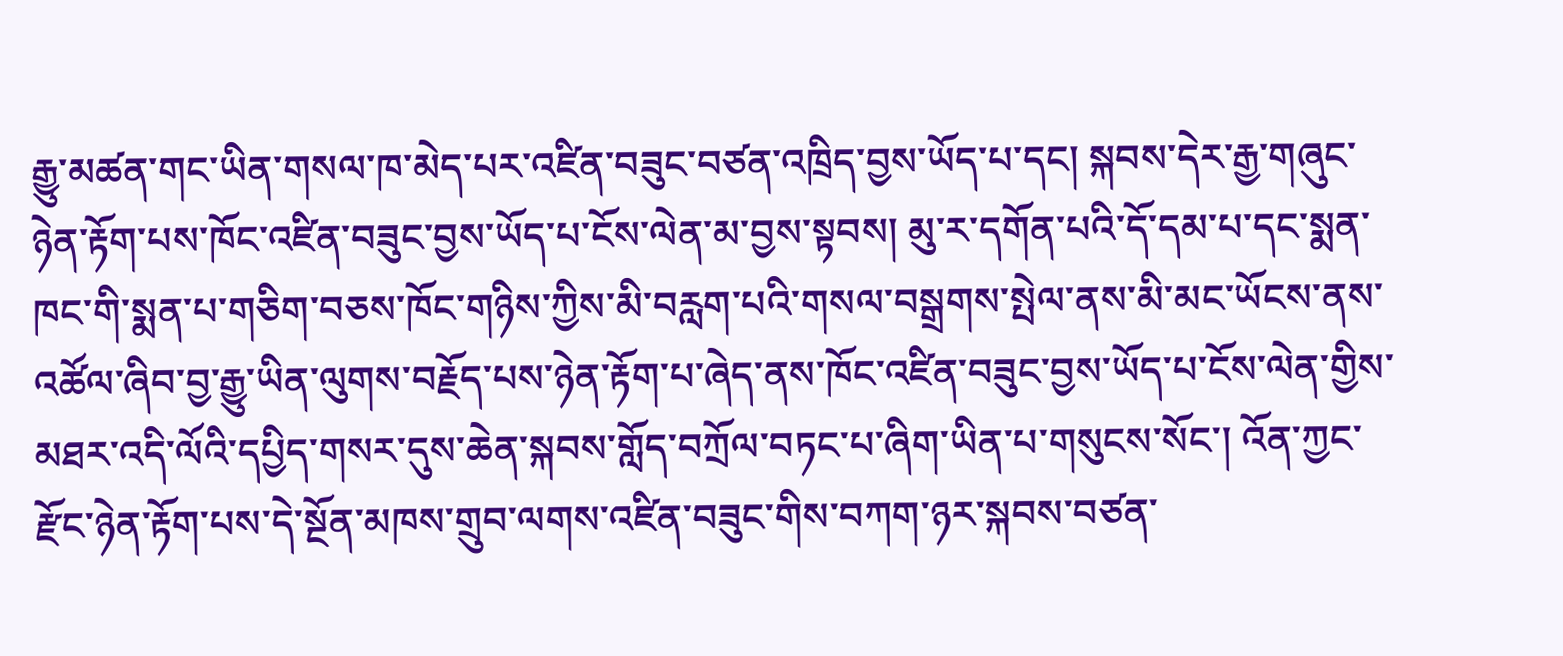རྒྱུ་མཚན་གང་ཡིན་གསལ་ཁ་མེད་པར་འཛིན་བཟུང་བཙན་འཁྲིད་བྱས་ཡོད་པ་དང། སྐབས་དེར་རྒྱ་གཞུང་ཉེན་རྟོག་པས་ཁོང་འཛིན་བཟུང་བྱས་ཡོད་པ་ངོས་ལེན་མ་བྱས་སྟབས། མུ་ར་དགོན་པའི་དོ་དམ་པ་དང་སྨན་ཁང་གི་སྨན་པ་གཅིག་བཅས་ཁོང་གཉིས་ཀྱིས་མི་བརླག་པའི་གསལ་བསྒྲགས་སྤེལ་ནས་མི་མང་ཡོངས་ནས་འཚོལ་ཞིབ་བྱ་རྒྱུ་ཡིན་ལུགས་བརྗོད་པས་ཉེན་རྟོག་པ་ཞེད་ནས་ཁོང་འཛིན་བཟུང་བྱས་ཡོད་པ་ངོས་ལེན་གྱིས་མཐར་འདི་ལོའི་དཔྱིད་གསར་དུས་ཆེན་སྐབས་གློད་བཀྲོལ་བཏང་པ་ཞིག་ཡིན་པ་གསུངས་སོང་། འོན་ཀྱང་རྫོང་ཉེན་རྟོག་པས་དེ་སྔོན་མཁས་གྲུབ་ལགས་འཛིན་བཟུང་གིས་བཀག་ཉར་སྐབས་བཙན་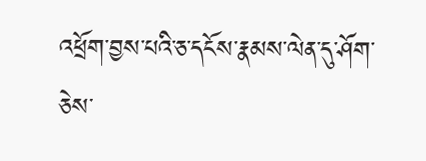འཕྲོག་བྱས་པའི་ཅ་དངོས་རྣམས་ལེན་དུ་ཤོག་ཅེས་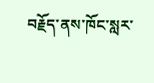བརྗོད་ནས་ཁོང་སླར་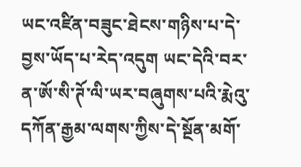ཡང་འཛིན་བཟུང་ཐེངས་གཉིས་པ་དེ་བྱས་ཡོད་པ་རེད་འདུག ཡང་དེའི་བར་ན་ཨོ་སི་ཊོ་ལི་ཡར་བཞུགས་པའི་རྨེའུ་དཀོན་རྒྱམ་ལགས་ཀྱིས་དེ་སྔོན་མགོ་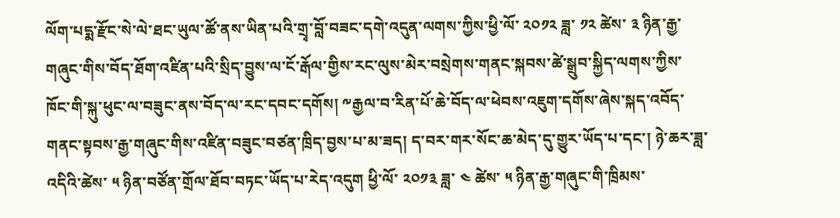ལོག་པདྨ་རྫོང་སེ་ལེ་ཐང་ཡུལ་ཚོ་ནས་ཡིན་པའི་གྲྭ་བློ་བཟང་དགེ་འདུན་ལགས་ཀྱིས་ཕྱི་ལོ་ ༢༠༡༢ ཟླ་ ༡༢ ཚེས་ ༣ ཉིན་རྒྱ་གཞུང་གིས་བོད་ཐོག་འཛིན་པའི་སྲིད་བྱུས་ལ་ངོ་རྒོལ་གྱིས་རང་ལུས་མེར་བསྲེགས་གནང་སྐབས་ཚེ་སྒྲུབ་སྐྱིད་ལགས་ཀྱིས་ཁོང་གི་སྐུ་ཕུང་ལ་བཟུང་ནས་བོད་ལ་རང་དབང་དགོས། ༸རྒྱལ་བ་རིན་པོ་ཆེ་བོད་ལ་ཕེབས་འཇུག་དགོས་ཞེས་སྐད་འབོད་གནང་སྟབས་རྒྱ་གཞུང་གིས་འཛིན་བཟུང་བཙན་ཁྲིད་བྱས་པ་མ་ཟད། ད་བར་གར་སོང་ཆ་མེད་དུ་གྱུར་ཡོད་པ་དང་། ཉེ་ཆར་ཟླ་འདིའི་ཚེས་ ༥ ཉིན་བཙོན་གྲོལ་ཐོབ་བཏང་ཡོད་པ་རེད་འདུག ཕྱི་ལོ་ ༢༠༡༣ ཟླ་ ༤ ཚེས་ ༥ ཉིན་རྒྱ་གཞུང་གི་ཁྲིམས་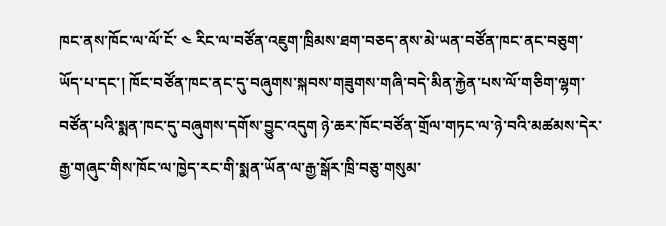ཁང་ནས་ཁོང་ལ་ལོ་ངོ་ ༤ རིང་ལ་བཙོན་འཇུག་ཁྲིམས་ཐག་བཅད་ནས་མེ་ཡན་བཙོན་ཁང་ནང་བཅུག་ཡོད་པ་དང་། ཁོང་བཙོན་ཁང་ནང་དུ་བཞུགས་སྐབས་གཟུགས་གཞི་བདེ་མིན་རྐྱེན་པས་ལོ་གཅིག་ལྷག་བཙོན་པའི་སྨན་ཁང་དུ་བཞུགས་དགོས་བྱུང་འདུག ཉེ་ཆར་ཁོང་བཙོན་གྲོལ་གཏང་ལ་ཉེ་བའི་མཚམས་དེར་རྒྱ་གཞུང་གིས་ཁོང་ལ་ཁྱེད་རང་གི་སྨན་ཡོན་ལ་རྒྱ་སྒོར་ཁྲི་བཅུ་གསུམ་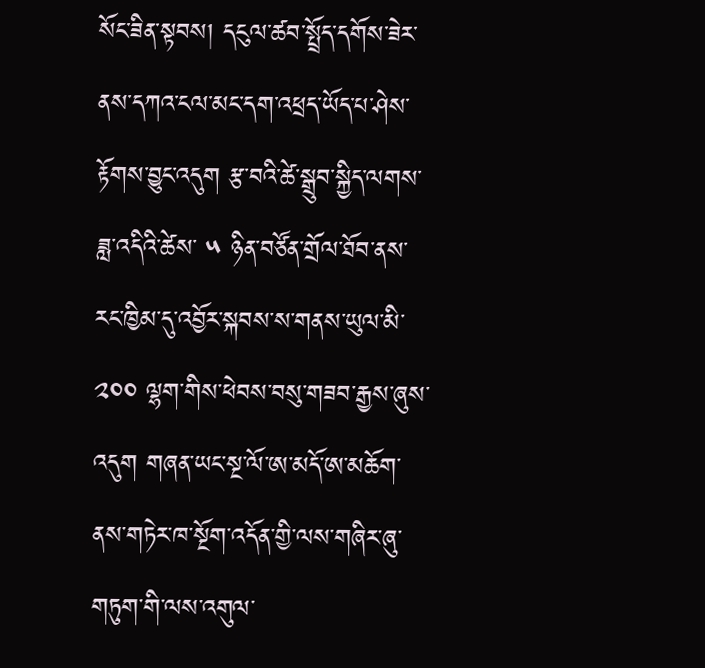སོང་ཟིན་སྟབས། དངུལ་ཚབ་སྤྲོད་དགོས་ཟེར་ནས་དཀའ་ངལ་མང་དག་འཕྲད་ཡོད་པ་ཤེས་རྟོགས་བྱུང་འདུག རྩ་བའི་ཚེ་སྒྲུབ་སྐྱིད་ལགས་ཟླ་འདིའི་ཚེས་ ༥ ཉིན་བཙོན་གྲོལ་ཐོབ་ནས་རང་ཁྱིམ་དུ་འབྱོར་སྐབས་ས་གནས་ཡུལ་མི་ ༢༠༠ ལྷག་གིས་ཕེབས་བསུ་གཟབ་རྒྱས་ཞུས་འདུག གཞན་ཡང་སྔ་ལོ་ཨ་མདོ་ཨ་མཆོག་ནས་གཏེར་ཁ་སྔོག་འདོན་གྱི་ལས་གཞིར་ཞུ་གཏུག་གི་ལས་འགུལ་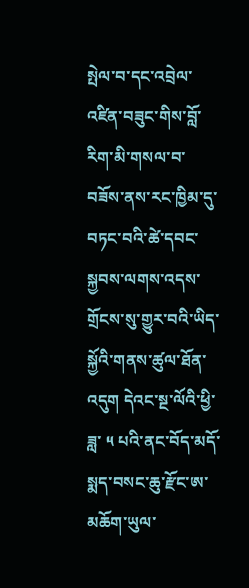སྤེལ་བ་དང་འབྲེལ་འཛིན་བཟུང་གིས་བློ་རིག་མི་གསལ་བ་བཟོས་ནས་རང་ཁྱིམ་དུ་བཏང་བའི་ཚེ་དབང་སྐྱབས་ལགས་འདས་གྲོངས་སུ་གྱུར་བའི་ཡིད་སྐྱོའི་གནས་ཚུལ་ཐོན་འདུག དེའང་སྔ་ལོའི་ཕྱི་ཟླ་ ༥ པའི་ནང་བོད་མདོ་སྨད་བསང་ཆུ་རྫོང་ཨ་མཆོག་ཡུལ་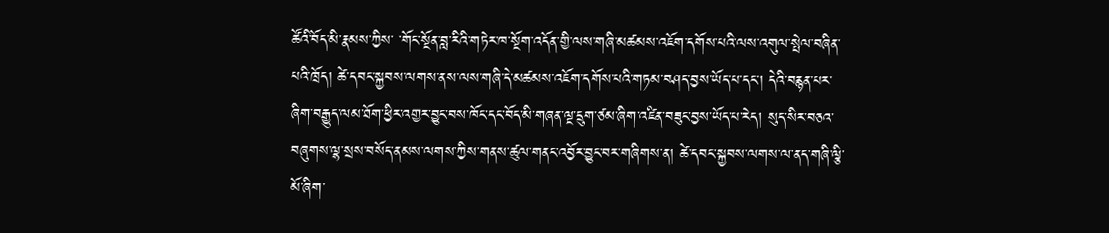ཚོའི་བོད་མི་རྣམས་ཀྱིས་ ་གོང་སྔོན་བླ་རིའི་གཏེར་ཁ་སྔོག་འདོན་གྱི་ལས་གཞི་མཚམས་འཇོག་དགོས་པའི་ལས་འགུལ་སྤེལ་བཞིན་པའི་ཁྲོད། ཚེ་དབང་སྐྱབས་ལགས་ནས་ལས་གཞི་དེ་མཚམས་འཇོག་དགོས་པའི་གཏམ་བཤད་བྱས་ཡོད་པ་དང་། དེའི་བརྙན་པར་ཞིག་བརྒྱུད་ལམ་ཐོག་ཕྱིར་འགྱར་བྱུང་བས་ཁོང་དང་བོད་མི་གཞན་ལྔ་དྲུག་ཙམ་ཞིག་འཛིན་བཟུང་བྱས་ཡོད་པ་རེད། སུད་སིར་བཅའ་བཞུགས་ལྷ་སྲས་བསོད་ནམས་ལགས་ཀྱིས་གནས་ཚུལ་གནང་འབྱོར་བྱུང་བར་གཞིགས་ན། ཚེ་དབང་སྐྱབས་ལགས་ལ་ནད་གཞི་ལྕི་མོ་ཞིག་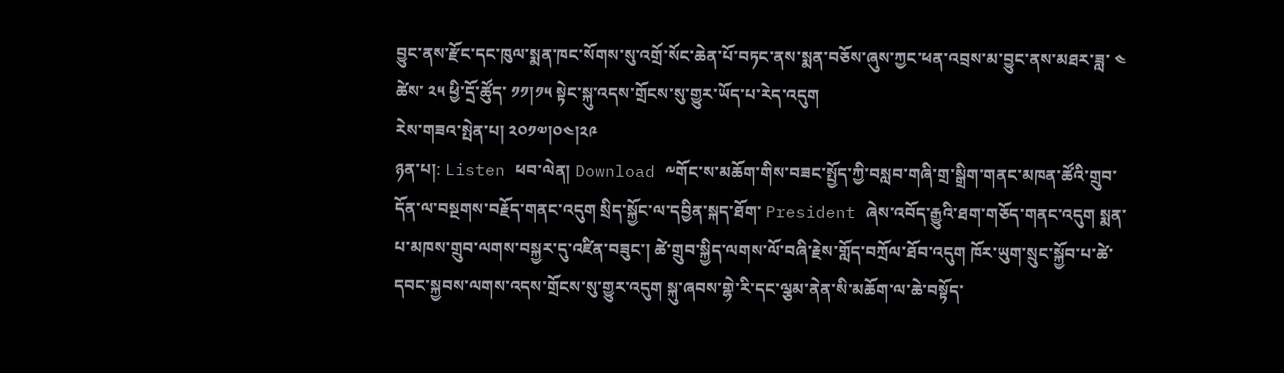བྱུང་ནས་རྫོང་དང་ཁུལ་སྨན་ཁང་སོགས་སུ་འགྲོ་སོང་ཆེན་པོ་བཏང་ནས་སྨན་བཅོས་ཞུས་ཀྱང་ཕན་འབྲས་མ་བྱུང་ནས་མཐར་ཟླ་ ༤ ཚེས་ ༢༥ ཕྱི་དྲོ་ཚོུད་ ༡༡།༡༥ སྟེང་སྐུ་འདས་གྲོངས་སུ་གྱུར་ཡོད་པ་རེད་འདུག
རེས་གཟའ་སྤེན་པ། ༢༠༡༧།༠༤།༢༩
ཉན་པ།: Listen ཕབ་ལེན། Download ༸གོང་ས་མཆོག་གིས་བཟང་སྤྱོད་ཀྱི་བསླབ་གཞི་གྲ་སྒྲིག་གནང་མཁན་ཚོའི་གྲུབ་དོན་ལ་བསྔགས་བརྗོད་གནང་འདུག སྲིད་སྐྱོང་ལ་དབྱིན་སྐད་ཐོག་ President ཞེས་འབོད་རྒྱུའི་ཐག་གཅོད་གནང་འདུག སྨན་པ་མཁས་གྲུབ་ལགས་བསྐྱར་དུ་འཛིན་བཟུང་། ཚེ་གྲུབ་སྐྱིད་ལགས་ལོ་བཞི་རྗེས་གློད་བཀྲོལ་ཐོབ་འདུག ཁོར་ཡུག་སྲུང་སྐྱོབ་པ་ཚེ་དབང་སྐྱབས་ལགས་འདས་གྲོངས་སུ་གྱུར་འདུག སྐུ་ཞབས་གྷེ་རི་དང་ལྕམ་ནེན་སི་མཆོག་ལ་ཆེ་བསྟོད་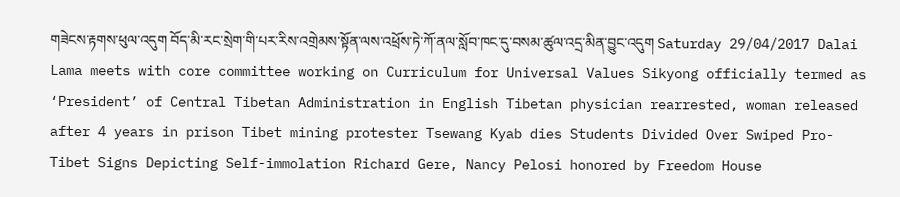གཟེངས་རྟགས་ཕུལ་འདུག བོད་མི་རང་སྲེག་གི་པར་རིས་འགྲེམས་སྟོན་ལས་འཕྲོས་ཏེ་ཀོ་ནལ་སློབ་ཁང་དུ་བསམ་ཚུལ་འདྲ་མིན་བྱུང་འདུག Saturday 29/04/2017 Dalai Lama meets with core committee working on Curriculum for Universal Values Sikyong officially termed as ‘President’ of Central Tibetan Administration in English Tibetan physician rearrested, woman released after 4 years in prison Tibet mining protester Tsewang Kyab dies Students Divided Over Swiped Pro-Tibet Signs Depicting Self-immolation Richard Gere, Nancy Pelosi honored by Freedom House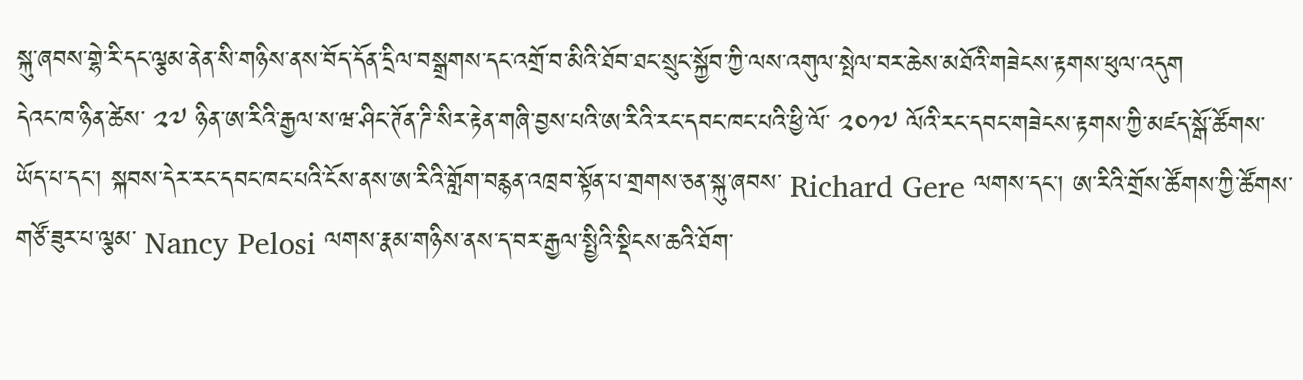སྐུ་ཞབས་གྷེ་རི་དང་ལྕམ་ནེན་སི་གཉིས་ནས་བོད་དོན་དྲིལ་བསྒྲགས་དང་འགྲོ་བ་མིའི་ཐོབ་ཐང་སྲུང་སྐྱོབ་ཀྱི་ལས་འགུལ་སྤེལ་བར་ཆེས་མཐོའི་གཟེངས་རྟགས་ཕུལ་འདུག
དེའང་ཁ་ཉིན་ཚེས་ ༢༧ ཉིན་ཨ་རིའི་རྒྱལ་ས་ཝ་ཤིང་ཊོན་ཌི་སིར་རྟེན་གཞི་བྱས་པའི་ཨ་རིའི་རང་དབང་ཁང་པའི་ཕྱི་ལོ་ ༢༠༡༧ ལོའི་རང་དབང་གཟེངས་རྟགས་ཀྱི་མཛད་སྒོ་ཚོགས་ཡོད་པ་དང་། སྐབས་དེར་རང་དབང་ཁང་པའི་ངོས་ནས་ཨ་རིའི་གློག་བརྙན་འཁྲབ་སྟོན་པ་གྲགས་ཅན་སྐུ་ཞབས་ Richard Gere ལགས་དང་། ཨ་རིའི་གྲོས་ཚོགས་ཀྱི་ཚོགས་གཙོ་ཟུར་པ་ལྕམ་ Nancy Pelosi ལགས་རྣམ་གཉིས་ནས་ད་བར་རྒྱལ་སྤྱིའི་སྡིངས་ཆའི་ཐོག་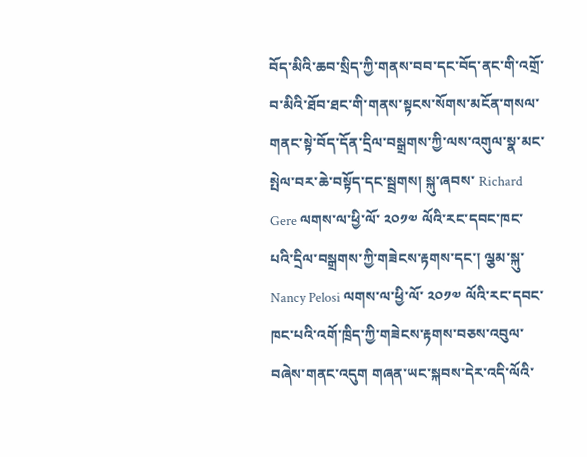བོད་མིའི་ཆབ་སྲིད་ཀྱི་གནས་བབ་དང་བོད་ནང་གི་འགྲོ་བ་མིའི་ཐོབ་ཐང་གི་གནས་སྟངས་སོགས་མངོན་གསལ་གནང་སྟེ་བོད་དོན་དྲིལ་བསྒྲགས་ཀྱི་ལས་འགུལ་སྣ་མང་སྤེལ་བར་ཆེ་བསྟོད་དང་སྦྲགས། སྐུ་ཞབས་ Richard Gere ལགས་ལ་ཕྱི་ལོ་ ༢༠༡༧ ལོའི་རང་དབང་ཁང་པའི་དྲིལ་བསྒྲགས་ཀྱི་གཟེངས་རྟགས་དང་། ལྕམ་སྐུ་ Nancy Pelosi ལགས་ལ་ཕྱི་ལོ་ ༢༠༡༧ ལོའི་རང་དབང་ཁང་པའི་འགོ་ཁྲིད་ཀྱི་གཟེངས་རྟགས་བཅས་འབུལ་བཞེས་གནང་འདུག གཞན་ཡང་སྐབས་དེར་འདི་ལོའི་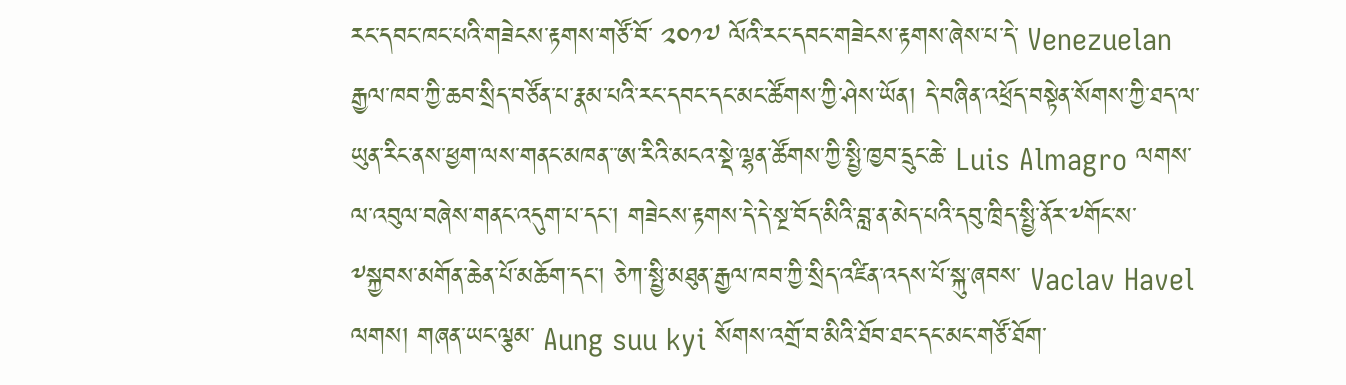རང་དབང་ཁང་པའི་གཟེངས་རྟགས་གཙོ་བོ་ ༢༠༡༧ ལོའི་རང་དབང་གཟེངས་རྟགས་ཞེས་པ་དེ་ Venezuelan རྒྱལ་ཁབ་ཀྱི་ཆབ་སྲིད་བཙོན་པ་རྣམ་པའི་རང་དབང་དང་མང་ཚོགས་ཀྱི་ཤེས་ཡོན། དེ་བཞིན་འཕྲོད་བསྟེན་སོགས་ཀྱི་ཐད་ལ་ཡུན་རིང་ནས་ཕྱག་ལས་གནང་མཁན་་ཨ་རིའི་མངའ་སྡེ་ལྷན་ཚོགས་ཀྱི་སྤྱི་ཁྱབ་དྲུང་ཆེ་ Luis Almagro ལགས་ལ་འབུལ་བཞེས་གནང་འདུག་པ་དང་། གཟེངས་རྟགས་དེ་དེ་སྔ་བོད་མིའི་བླ་ན་མེད་པའི་དབུ་ཁྲིད་སྤྱི་ནོར་༸གོང་ས་༸སྐྱབས་མགོན་ཆེན་པོ་མཆོག་དང་། ཅེཀ་སྤྱི་མཐུན་རྒྱལ་ཁབ་ཀྱི་སྲིད་འཛིན་འདས་པོ་སྐུ་ཞབས་ Vaclav Havel ལགས། གཞན་ཡང་ལྕམ་ Aung suu kyi སོགས་འགྲོ་བ་མིའི་ཐོབ་ཐང་དང་མང་གཙོ་ཐོག་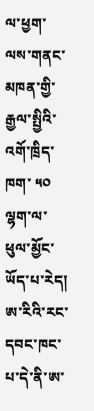ལ་ཕྱག་ལས་གནང་མཁན་གྱི་རྒྱལ་སྤྱིའི་འགོ་ཁྲིད་ཁག་ ༥༠ ལྷག་ལ་ཕུལ་མྱོང་ཡོད་པ་རེད། ཨ་རིའི་རང་དབང་ཁང་པ་དེ་ནི་ཨ་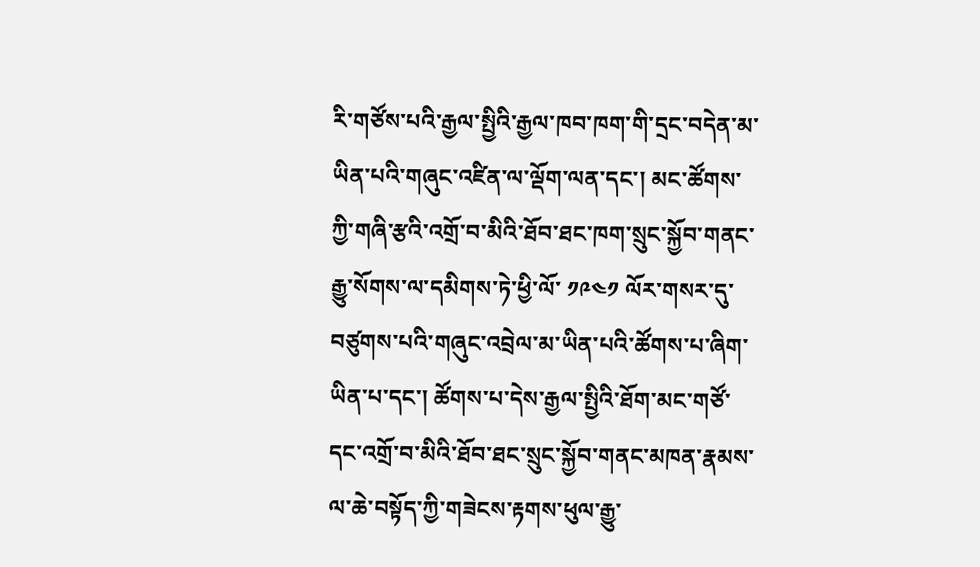རི་གཙོས་པའི་རྒྱལ་སྤྱིའི་རྒྱལ་ཁབ་ཁག་གི་དྲང་བདེན་མ་ཡིན་པའི་གཞུང་འཛིན་ལ་ལྡོག་ལན་དང་། མང་ཚོགས་ཀྱི་གཞི་རྩའི་འགྲོ་བ་མིའི་ཐོབ་ཐང་ཁག་སྲུང་སྐྱོབ་གནང་རྒྱུ་སོགས་ལ་དམིགས་ཏེ་ཕྱི་ལོ་ ༡༩༤༡ ལོར་གསར་དུ་བཙུགས་པའི་གཞུང་འབྲེལ་མ་ཡིན་པའི་ཚོགས་པ་ཞིག་ཡིན་པ་དང་། ཚོགས་པ་དེས་རྒྱལ་སྤྱིའི་ཐོག་མང་གཙོ་དང་འགྲོ་བ་མིའི་ཐོབ་ཐང་སྲུང་སྐྱོབ་གནང་མཁན་རྣམས་ལ་ཆེ་བསྟོད་ཀྱི་གཟེངས་རྟགས་ཕུལ་རྒྱུ་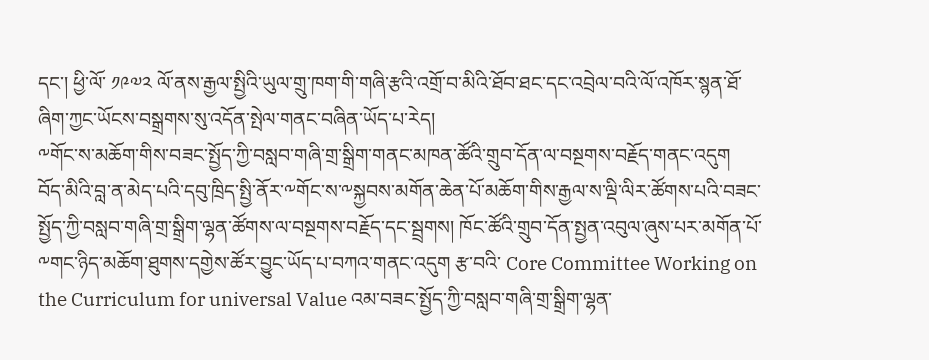དང་། ཕྱི་ལོ་ ༡༩༧༢ ལོ་ནས་རྒྱལ་སྤྱིའི་ཡུལ་གྲུ་ཁག་གི་གཞི་རྩའི་འགྲོ་བ་མིའི་ཐོབ་ཐང་དང་འབྲེལ་བའི་ལོ་འཁོར་སྙན་ཐོ་ཞིག་ཀྱང་ཡོངས་བསྒྲགས་སུ་འདོན་སྤེལ་གནང་བཞིན་ཡོད་པ་རེད།
༸གོང་ས་མཆོག་གིས་བཟང་སྤྱོད་ཀྱི་བསླབ་གཞི་གྲ་སྒྲིག་གནང་མཁན་ཚོའི་གྲུབ་དོན་ལ་བསྔགས་བརྗོད་གནང་འདུག
བོད་མིའི་བླ་ན་མེད་པའི་དབུ་ཁྲིད་སྤྱི་ནོར་༸གོང་ས་༸སྐྱབས་མགོན་ཆེན་པོ་མཆོག་གིས་རྒྱལ་ས་ལྡི་ལིར་ཚོགས་པའི་བཟང་སྤྱོད་ཀྱི་བསླབ་གཞི་གྲ་སྒྲིག་ལྷན་ཚོགས་ལ་བསྔགས་བརྗོད་དང་སྦྲགས། ཁོང་ཚོའི་གྲུབ་དོན་སྤྱན་འབུལ་ཞུས་པར་མགོན་པོ་༸གང་ཉིད་མཆོག་ཐུགས་དགྱེས་ཚོར་བྱུང་ཡོད་པ་བཀའ་གནང་འདུག རྩ་བའི་ Core Committee Working on the Curriculum for universal Value འམ་བཟང་སྤྱོད་ཀྱི་བསླབ་གཞི་གྲ་སྒྲིག་ལྷན་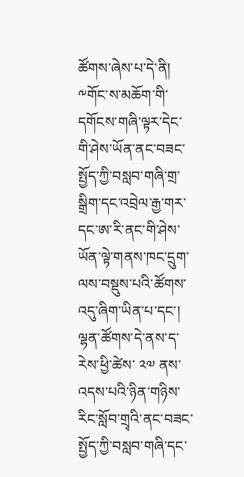ཚོགས་ཞེས་པ་དེ་ནི། ༸གོང་ས་མཆོག་གི་དགོངས་གཞི་ལྟར་དེང་གི་ཤེས་ཡོན་ནང་བཟང་སྤྱོད་ཀྱི་བསླབ་གཞི་གྲ་སྒྲིག་དང་འབྲེལ་རྒྱ་གར་དང་ཨ་རི་ནང་གི་ཤེས་ཡོན་ལྟེ་གནས་ཁང་དྲུག་ལས་བསྡུས་པའི་ཚོགས་འདུ་ཞིག་ཡིན་པ་དང་། ལྷན་ཚོགས་དེ་ནས་ད་རེས་ཕྱི་ཚེས་ ༢༧ ནས་འདས་པའི་ཉིན་གཉིས་རིང་སློབ་གྲྭའི་ནང་བཟང་སྤྱོད་ཀྱི་བསླབ་གཞི་དང་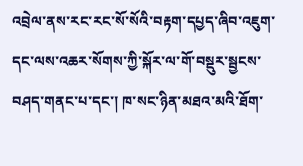འབྲེལ་ནས་རང་རང་སོ་སོའི་བརྟག་དཔྱད་ཞིབ་འཇུག་དང་ལས་འཆར་སོགས་ཀྱི་སྐོར་ལ་གོ་བསྡུར་སྦྱངས་བཤད་གནང་པ་དང་། ཁ་སང་ཉིན་མཐའ་མའི་ཐོག་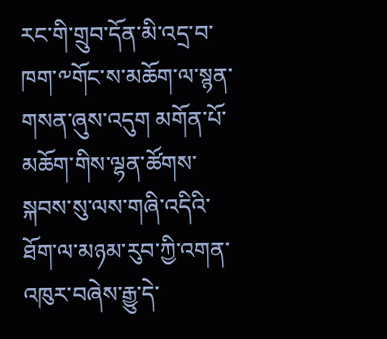རང་གི་གྲུབ་དོན་མི་འདྲ་བ་ཁག་༸གོང་ས་མཆོག་ལ་སྙན་གསན་ཞུས་འདུག མགོན་པོ་མཆོག་གིས་ལྷན་ཚོགས་སྐབས་སུ་ལས་གཞི་འདིའི་ཐོག་ལ་མཉམ་རུབ་ཀྱི་འགན་འཁུར་བཞེས་རྒྱུ་དེ་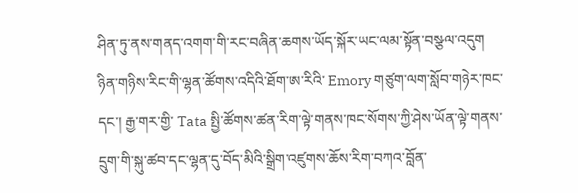ཤིན་ཏུ་ནས་གནད་འགག་གི་རང་བཞིན་ཆགས་ཡོད་སྐོར་ཡང་ལམ་སྟོན་བསྩལ་འདུག ཉིན་གཉིས་རིང་གི་ལྷན་ཚོགས་འདིའི་ཐོག་ཨ་རིའི་ Emory གཙུག་ལག་སློབ་གཉེར་ཁང་དང་། རྒྱ་གར་གྱི་ Tata སྤྱི་ཚོགས་ཚན་རིག་ལྟེ་གནས་ཁང་སོགས་ཀྱི་ཤེས་ཡོན་ལྟེ་གནས་དྲུག་གི་སྐུ་ཚབ་དང་ལྷན་དུ་བོད་མིའི་སྒྲིག་འཛུགས་ཆོས་རིག་བཀའ་བློན་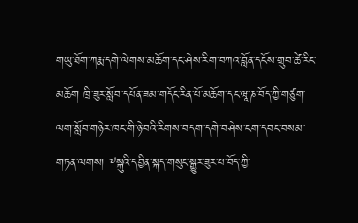གཡུ་ཐོག་ཀརྨ་དགེ་ལེགས་མཆོག་དང་ཤེས་རིག་བཀའ་བློན་དངོས་གྲུབ་ཚེ་རིང་མཆོག ཁྲི་ཟུར་སློབ་དཔོན་ཟམ་གདོང་རིན་པོ་མཆོག་དང་ཝཱ་ཎ་བོད་ཀྱི་གཙུག་ལག་སློབ་གཉེར་ཁང་གི་ཉེ་བའི་རིགས་བདག་དགེ་བཤེས་ངག་དབང་བསམ་གཏན་ལགས། ༸སྐུའི་དབྱིན་སྐད་གསུང་སྒྱུར་ཟུར་པ་བོད་ཀྱི་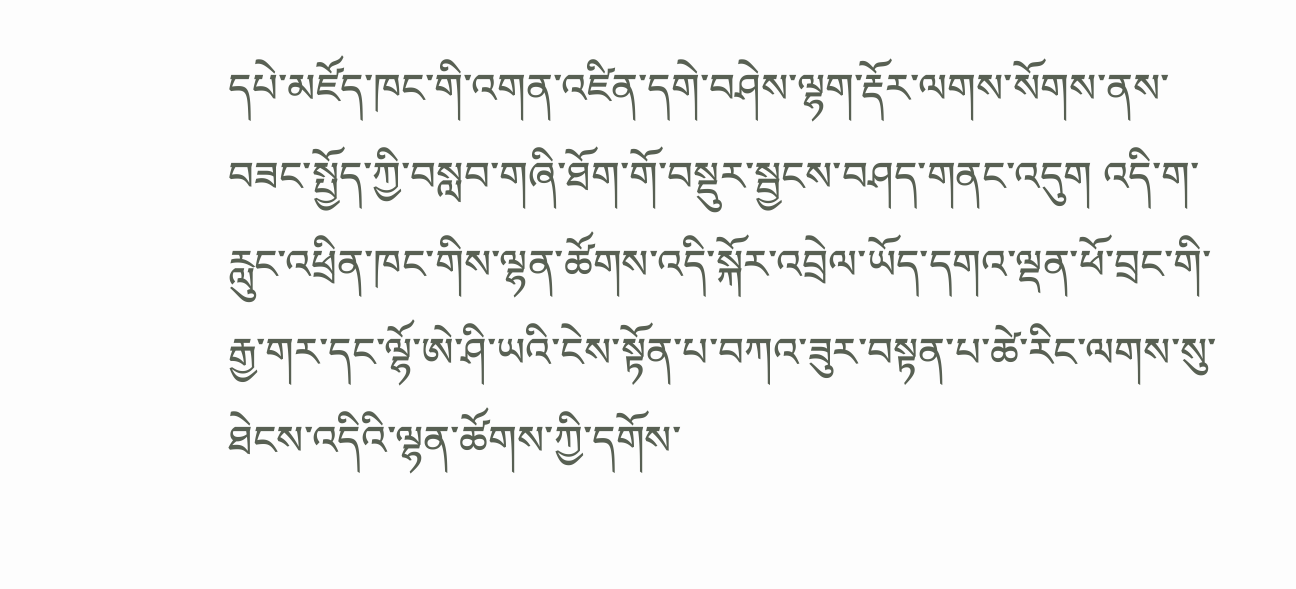དཔེ་མཛོད་ཁང་གི་འགན་འཛིན་དགེ་བཤེས་ལྷག་རྡོར་ལགས་སོགས་ནས་བཟང་སྤྱོད་ཀྱི་བསླབ་གཞི་ཐོག་གོ་བསྡུར་སྦྱངས་བཤད་གནང་འདུག འདི་ག་རླུང་འཕྲིན་ཁང་གིས་ལྷན་ཚོགས་འདི་སྐོར་འབྲེལ་ཡོད་དགའ་ལྡན་ཕོ་བྲང་གི་རྒྱ་གར་དང་ལྷོ་ཨེ་ཤི་ཡའི་ངེས་སྟོན་པ་བཀའ་ཟུར་བསྟན་པ་ཚེ་རིང་ལགས་སུ་ཐེངས་འདིའི་ལྷན་ཚོགས་ཀྱི་དགོས་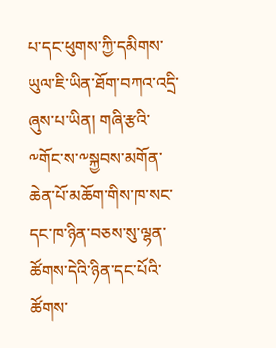པ་དང་ཕུགས་ཀྱི་དམིགས་ཡུལ་ཇི་ཡིན་ཐོག་བཀའ་འདྲི་ཞུས་པ་ཡིན། གཞི་རྩའི་༸གོང་ས་༸སྐྱབས་མགོན་ཆེན་པོ་མཆོག་གིས་ཁ་སང་དང་ཁ་ཉིན་བཅས་སུ་ལྷན་ཚོགས་དེའི་ཉིན་དང་པོའི་ཚོགས་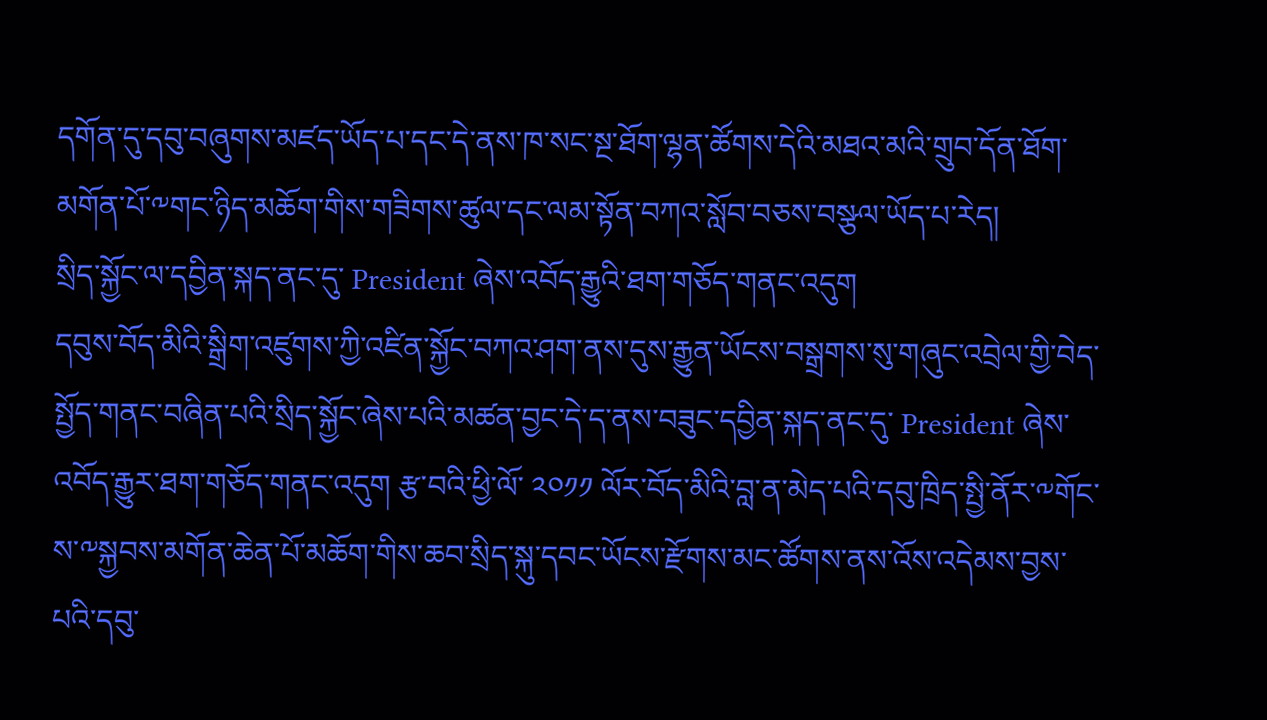དགོན་དུ་དབུ་བཞུགས་མཛད་ཡོད་པ་དང་དེ་ནས་ཁ་སང་སྔ་ཐོག་ལྷན་ཚོགས་དེའི་མཐའ་མའི་གྲུབ་དོན་ཐོག་མགོན་པོ་༸གང་ཉིད་མཆོག་གིས་གཟིགས་ཚུལ་དང་ལམ་སྟོན་བཀའ་སློབ་བཅས་བསྩལ་ཡོད་པ་རེད།
སྲིད་སྐྱོང་ལ་དབྱིན་སྐད་ནང་དུ་ President ཞེས་འབོད་རྒྱུའི་ཐག་གཅོད་གནང་འདུག
དབུས་བོད་མིའི་སྒྲིག་འཛུགས་ཀྱི་འཛིན་སྐྱོང་བཀའ་ཤག་ནས་དུས་རྒྱུན་ཡོངས་བསྒྲགས་སུ་གཞུང་འབྲེལ་གྱི་བེད་སྤྱོད་གནང་བཞིན་པའི་སྲིད་སྐྱོང་ཞེས་པའི་མཚན་བྱང་དེ་ད་ནས་བཟུང་དབྱིན་སྐད་ནང་དུ་ President ཞེས་འབོད་རྒྱུར་ཐག་གཅོད་གནང་འདུག རྩ་བའི་ཕྱི་ལོ་ ༢༠༡༡ ལོར་བོད་མིའི་བླ་ན་མེད་པའི་དབུ་ཁྲིད་སྤྱི་ནོར་༸གོང་ས་༸སྐྱབས་མགོན་ཆེན་པོ་མཆོག་གིས་ཆབ་སྲིད་སྐུ་དབང་ཡོངས་རྫོགས་མང་ཚོགས་ནས་འོས་འདེམས་བྱས་པའི་དབུ་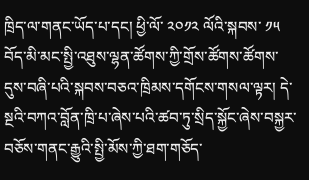ཁྲིད་ལ་གནང་ཡོད་པ་དང། ཕྱི་ལོ་ ༢༠༡༢ ལོའི་སྐབས་ ༡༥ བོད་མི་མང་སྤྱི་འཐུས་ལྷན་ཚོགས་ཀྱི་གྲོས་ཚོགས་ཚོགས་དུས་བཞི་པའི་སྐབས་བཅའ་ཁྲིམས་དགོངས་གསལ་ལྟར། དེ་སྔའི་བཀའ་བློན་ཁྲི་པ་ཞེས་པའི་ཚབ་ཏུ་སྲིད་སྐྱོང་ཞེས་བསྐྱར་བཅོས་གནང་རྒྱུའི་སྤྱི་མོས་ཀྱི་ཐག་གཅོད་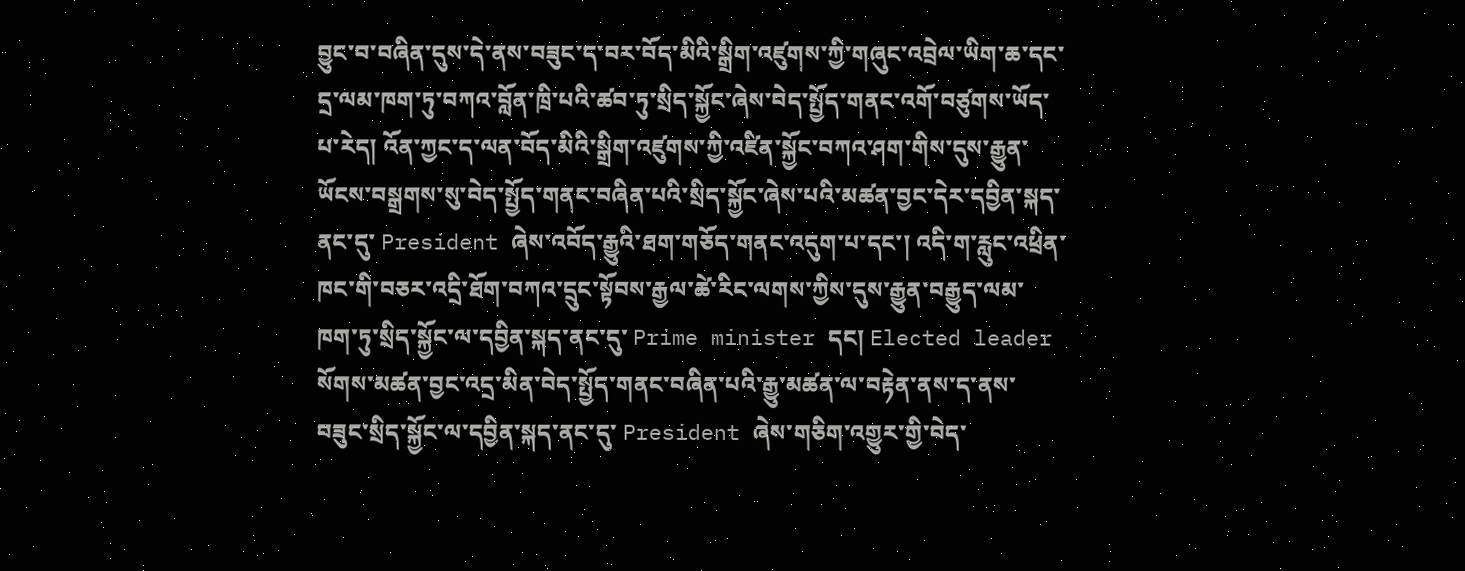བྱུང་བ་བཞིན་དུས་དེ་ནས་བཟུང་ད་བར་བོད་མིའི་སྒྲིག་འཛུགས་ཀྱི་གཞུང་འབྲེལ་ཡིག་ཆ་དང་དྲ་ལམ་ཁག་ཏུ་བཀའ་བློན་ཁྲི་པའི་ཚབ་ཏུ་སྲིད་སྐྱོང་ཞེས་བེད་སྤྱོད་གནང་འགོ་བཙུགས་ཡོད་པ་རེད། འོན་ཀྱང་ད་ལན་བོད་མིའི་སྒྲིག་འཛུགས་ཀྱི་འཛིན་སྐྱོང་བཀའ་ཤག་གིས་དུས་རྒྱུན་ཡོངས་བསྒྲགས་སུ་བེད་སྤྱོད་གནང་བཞིན་པའི་སྲིད་སྐྱོང་ཞེས་པའི་མཚན་བྱང་དེར་དབྱིན་སྐད་ནང་དུ་ President ཞེས་འབོད་རྒྱུའི་ཐག་གཅོད་གནང་འདུག་པ་དང་། འདི་ག་རླུང་འཕྲིན་ཁང་གི་བཅར་འདྲི་ཐོག་བཀའ་དྲུང་སྟོབས་རྒྱལ་ཚེ་རིང་ལགས་ཀྱིས་དུས་རྒྱུན་བརྒྱུད་ལམ་ཁག་ཏུ་སྲིད་སྐྱོང་ལ་དབྱིན་སྐད་ནང་དུ་ Prime minister དང། Elected leader སོགས་མཚན་བྱང་འདྲ་མིན་བེད་སྤྱོད་གནང་བཞིན་པའི་རྒྱུ་མཚན་ལ་བརྟེན་ནས་ད་ནས་བཟུང་སྲིད་སྐྱོང་ལ་དབྱིན་སྐད་ནང་དུ་ President ཞེས་གཅིག་འགྱུར་གྱི་བེད་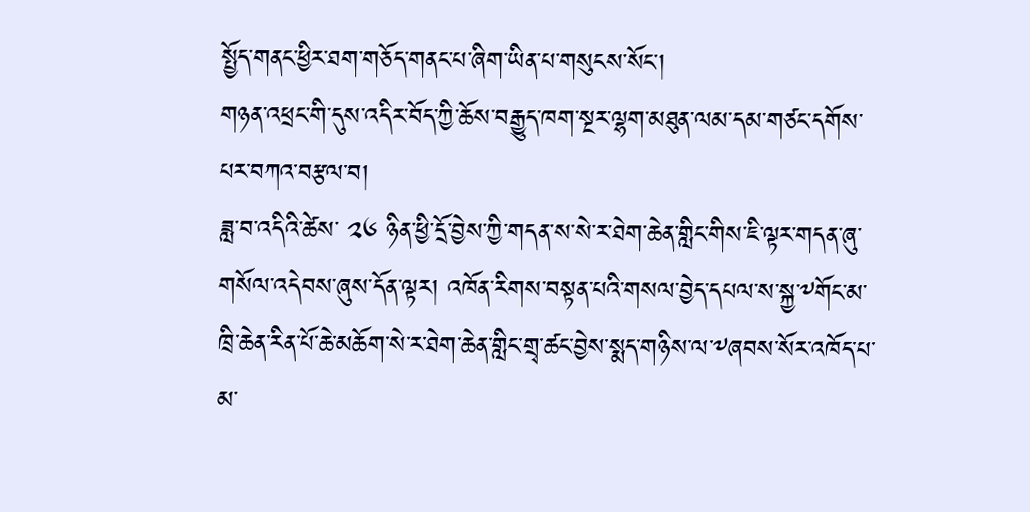སྤྱོད་གནང་ཕྱིར་ཐག་གཅོད་གནང་པ་ཞིག་ཡིན་པ་གསུངས་སོང་།
གཉན་འཕྲང་གི་དུས་འདིར་བོད་ཀྱི་ཆོས་བརྒྱུད་ཁག་སྔར་ལྷག་མཐུན་ལམ་དམ་གཙང་དགོས་པར་བཀའ་བརྩལ་བ།
ཟླ་བ་འདིའི་ཚེས་ ༢༦ ཉིན་ཕྱི་དྲོ་བྱེས་ཀྱི་གདན་ས་སེ་ར་ཐེག་ཆེན་གླིང་གིས་ཇི་ལྟར་གདན་ཞུ་གསོལ་འདེབས་ཞུས་དོན་ལྟར། འཁོན་རིགས་བསྟན་པའི་གསལ་བྱེད་དཔལ་ས་སྐྱ་༸གོང་མ་ཁྲི་ཆེན་རིན་པོ་ཆེ་མཆོག་སེ་ར་ཐེག་ཆེན་གླིང་གྲྭ་ཚང་བྱེས་སྨད་གཉིས་ལ་༸ཞབས་སོར་འཁོད་པ་མ་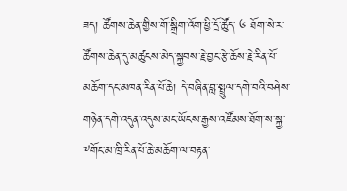ཟད། ཚོགས་ཆེན་གྱིས་གོ་སྒྲིག་འོག་ཕྱི་དྲོ་ཚོུད་ ༦ ཐོག་སེ་ར་ཚོགས་ཆེན་དུ་མཚུངས་མེད་སྐྱབས་རྗེ་བྱང་རྩེ་ཆོས་རྗེ་རིན་པོ་མཆོག་དང་མཁན་རིན་པོ་ཆེ། དེ་བཞིན་བླ་སྤྲུལ་དགེ་བའི་བཤེས་གཉེན་དགེ་འདུན་འདུས་མང་ཡོངས་རྒྱས་འཛོམས་ཐོག་ས་སྐྱ་༸གོང་མ་ཁྲི་རིན་པོ་ཆེ་མཆོག་ལ་བརྟན་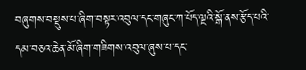བཞུགས་བསྡུས་པ་ཞིག་བསྟར་འབུལ་དང་གཞུང་ཀ་པོད་ལྔའི་སྒོ་ནས་རྩོད་པའི་དམ་བཅའ་ཆེན་མོ་ཞིག་གཟིགས་འབུལ་ཞུས་པ་དང་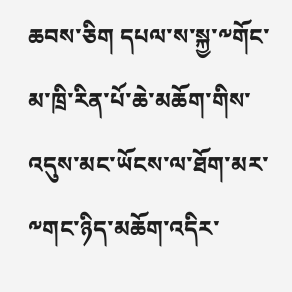ཆབས་ཅིག དཔལ་ས་སྐྱ་༸གོང་མ་ཁྲི་རིན་པོ་ཆེ་མཆོག་གིས་འདུས་མང་ཡོངས་ལ་ཐོག་མར་༸གང་ཉིད་མཆོག་འདིར་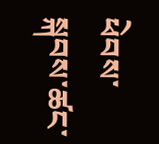ཕེབས་སྐབས་ཚང་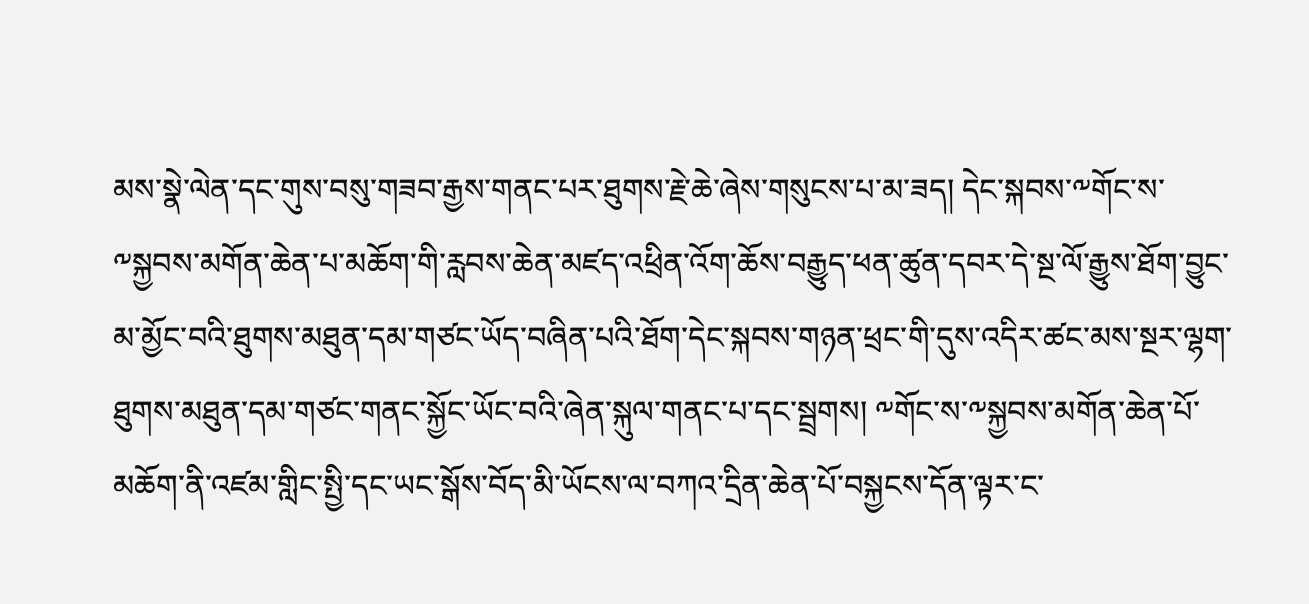མས་སྣེ་ལེན་དང་གུས་བསུ་གཟབ་རྒྱས་གནང་པར་ཐུགས་རྗེ་ཆེ་ཞེས་གསུངས་པ་མ་ཟད། དེང་སྐབས་༸གོང་ས་༸སྐྱབས་མགོན་ཆེན་པ་མཆོག་གི་རླབས་ཆེན་མཛད་འཕྲིན་འོག་ཆོས་བརྒྱུད་ཕན་ཚུན་དབར་དེ་སྔ་ལོ་རྒྱུས་ཐོག་བྱུང་མ་མྱོང་བའི་ཐུགས་མཐུན་དམ་གཙང་ཡོད་བཞིན་པའི་ཐོག་དེང་སྐབས་གཉན་ཕྲང་གི་དུས་འདིར་ཚང་མས་སྔར་ལྷག་ཐུགས་མཐུན་དམ་གཙང་གནང་སྐྱོང་ཡོང་བའི་ཞེན་སྐུལ་གནང་པ་དང་སྦྲགས། ༸གོང་ས་༸སྐྱབས་མགོན་ཆེན་པོ་མཆོག་ནི་འཛམ་གླིང་སྤྱི་དང་ཡང་སྒོས་བོད་མི་ཡོངས་ལ་བཀའ་དྲིན་ཆེན་པོ་བསྐྱངས་དོན་ལྟར་ང་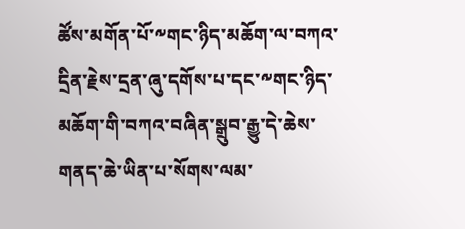ཚོས་མགོན་པོ་༸གང་ཉིད་མཆོག་ལ་བཀའ་དྲིན་རྗེས་དྲན་ཞུ་དགོས་པ་དང་༸གང་ཉིད་མཆོག་གི་བཀའ་བཞིན་སྒྲུབ་རྒྱུ་དེ་ཆེས་གནད་ཆེ་ཡིན་པ་སོགས་ལམ་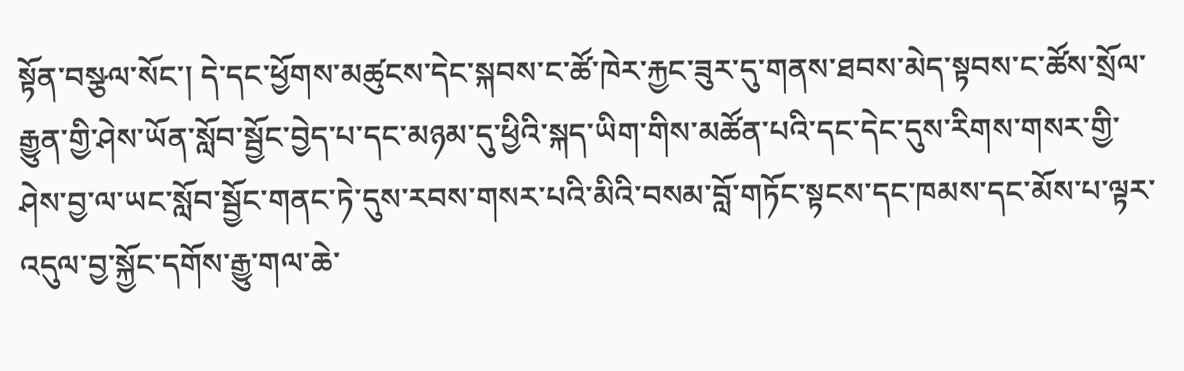སྟོན་བསྩལ་སོང་། དེ་དང་ཕྱོགས་མཚུངས་དེང་སྐབས་ང་ཚོ་ཁེར་རྐྱང་ཟུར་དུ་གནས་ཐབས་མེད་སྟབས་ང་ཚོས་སྲོལ་རྒྱུན་གྱི་ཤེས་ཡོན་སློབ་སྦྱོང་བྱེད་པ་དང་མཉམ་དུ་ཕྱིའི་སྐད་ཡིག་གིས་མཚོན་པའི་དང་དེང་དུས་རིགས་གསར་གྱི་ཤེས་བྱ་ལ་ཡང་སློབ་སྦྱོང་གནང་ཏེ་དུས་རབས་གསར་པའི་མིའི་བསམ་བློ་གཏོང་སྟངས་དང་ཁམས་དང་མོས་པ་ལྟར་འདུལ་བྱ་སྐྱོང་དགོས་རྒྱུ་གལ་ཆེ་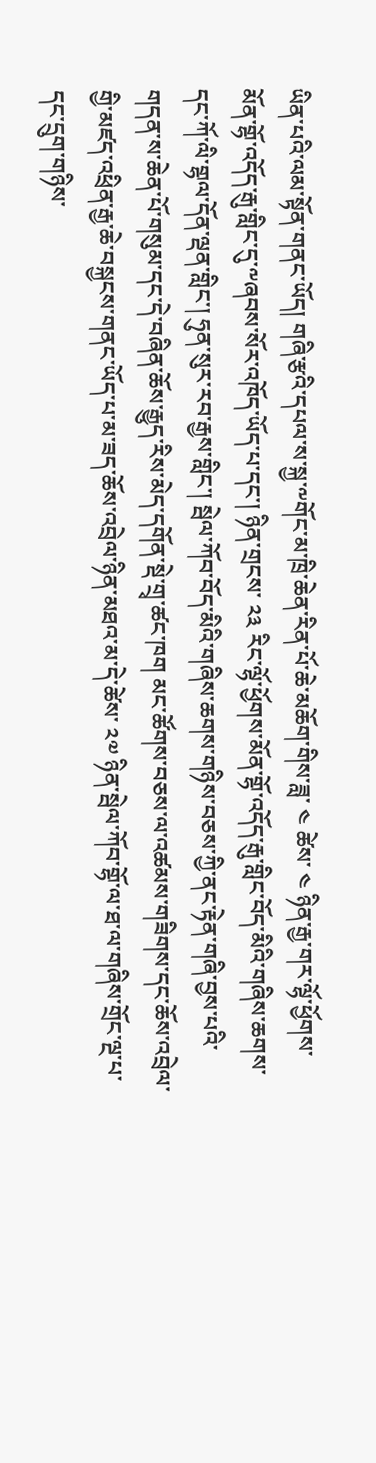ཡིན་པའི་ལམ་སྟོན་གནང་ཡོད། གཞི་རྩའི་དཔལ་ས་སྐྱ་༸གོང་མ་ཁྲི་ཆེན་རིན་པོ་ཆེ་མཆོག་གིས་ཟླ་ ༤ ཚེས་ ༤ ཉིན་རྒྱ་གར་ལྷོ་ཕྱོགས་མོན་གྷོ་འདོད་རྒུ་གླིང་དུ་༸ཞབས་སོར་འཁོད་ཡོད་པ་དང་། ཉིན་གྲངས་ ༢༣ རིང་ལྷོ་ཕྱོགས་མོན་གྷོ་འདོད་རྒུ་གླིང་བོད་མིའི་གཞིས་ཆགས་དང་ཀོ་ལི་གྷལ་དོན་ལྡན་གླིང་། ཧུན་སུར་རབ་རྒྱས་གླིང་། སྦེལ་ཀོབ་བོད་མིའི་གཞིས་ཆགས་གཉིས་བཅས་ཀྱི་ནང་རྟེན་གཞི་བྱས་པའི་གདན་ས་ཆེན་པོ་གསུམ་དང་དེ་བཞིན་ཆོས་རྒྱུད་རིས་མེད་དགོན་སྡེ་གྲྭ་ཚང་ཁག མང་ཚོགས་བཅས་ལ་འཚམས་གཟིགས་དང་ཆོས་འབྲེལ་གྱི་མཛད་འཕྲིན་རྒྱ་ཆེ་བསྐྱངས་གནང་ཡོད་པ་མ་ཟད་ཆོས་འབྲེལ་ཉིན་མཐའ་མ་དེ་ཚེས་ ༢༧ ཉིན་སྦེལ་ཀོབ་གྷོ་ལ་ཐ་ལ་གཞིས་གྲོང་ལྔ་པ་དང་དྲུག་གཉིས་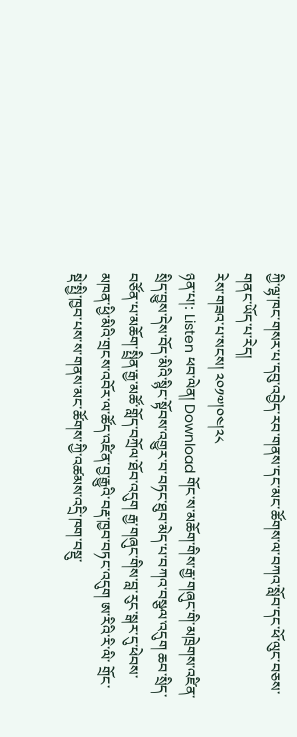ཀྱི་ལྷ་ཁང་གསར་པ་དབུ་འབྱེད་རབ་གནས་དང་མང་ཚོགས་ལ་བཀའ་སློབ་དང་ཕོ་ལུང་བཅས་གནང་ཡོད་པ་རེད།
རེས་གཟའ་པ་སངས། ༢༠༡༧།༠༤།༢༨
ཉན་པ།: Listen ཕབ་ལེན། Download གོང་ས་མཆོག་གིས་རྒྱ་གཞུང་གི་མཁྲེགས་འཛིན་སྲིད་བྱུས་དེས་བོད་མིའི་སྙིང་སྟོབས་འགྱུར་བ་བཏང་ཐུབ་མེད་པ་བཀའ་བསྩལ་འདུག ཆབ་སྲིད་བཙོན་པ་མཆོག་སྤྲིན་རྒྱ་མཚོ་གློད་བཀྲོལ་ཐོབ་འདུག རྒྱ་གཞུང་གིས་བླ་རུང་སྒར་དུ་ཕེབས་མཁན་ཕྱི་མིའི་གྲངས་འབོར་ལ་ཚོད་འཛིན་བྱ་རྒྱུའི་བརྡ་ཁྱབ་བཏང་འདུག ཨ་རིའི་རི་ལི་ གྲོང་སྡེ་སྤྱི་ཁྱབ་པས་ས་གནས་མང་ཚོགས་ཀྱི་འཚམས་འདྲི་ཁག་བསྡུ་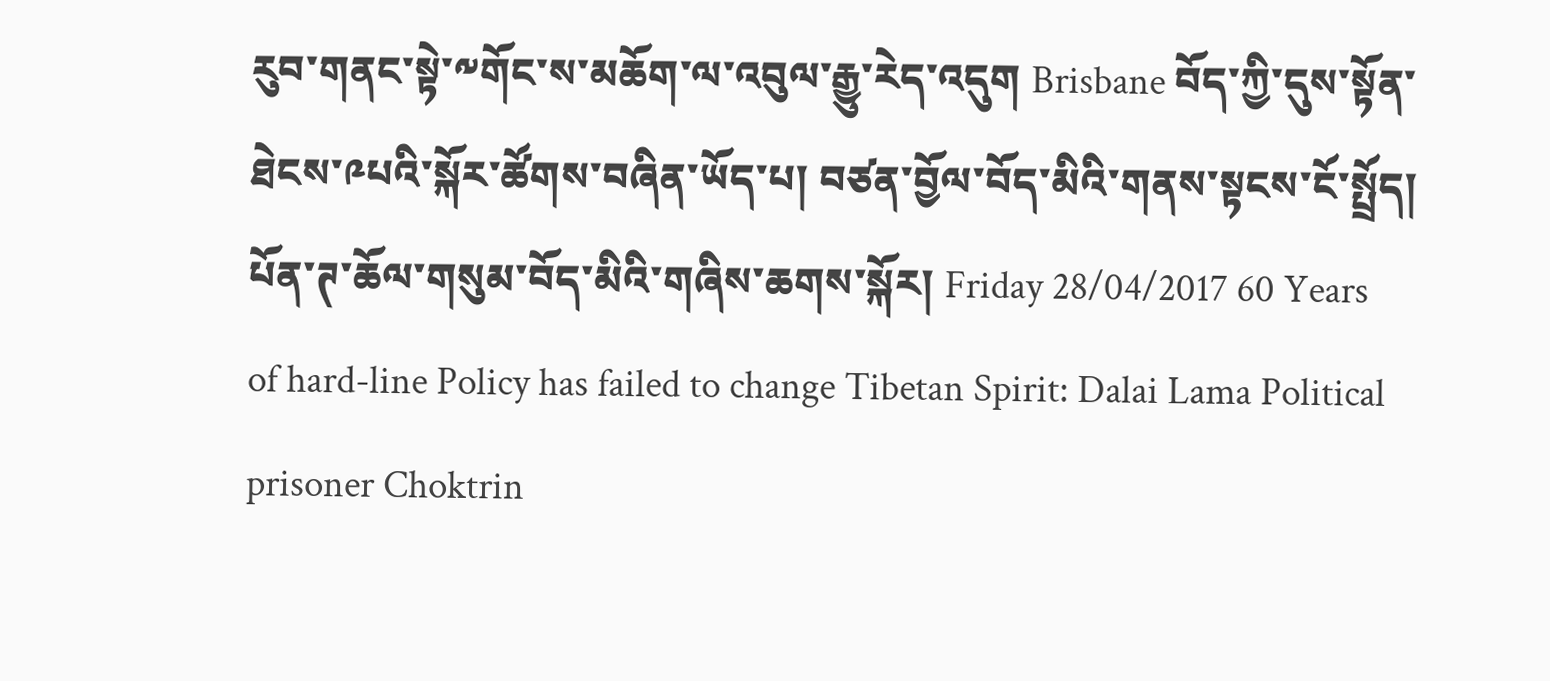རུབ་གནང་སྟེ་༸གོང་ས་མཆོག་ལ་འབུལ་རྒྱུ་རེད་འདུག Brisbane བོད་ཀྱི་དུས་སྟོན་ཐེངས་༩པའི་སྐོར་ཚོགས་བཞིན་ཡོད་པ། བཙན་བྱོལ་བོད་མིའི་གནས་སྟངས་ངོ་སྤྲོད། པོན་ཊ་ཆོལ་གསུམ་བོད་མིའི་གཞིས་ཆགས་སྐོར། Friday 28/04/2017 60 Years of hard-line Policy has failed to change Tibetan Spirit: Dalai Lama Political prisoner Choktrin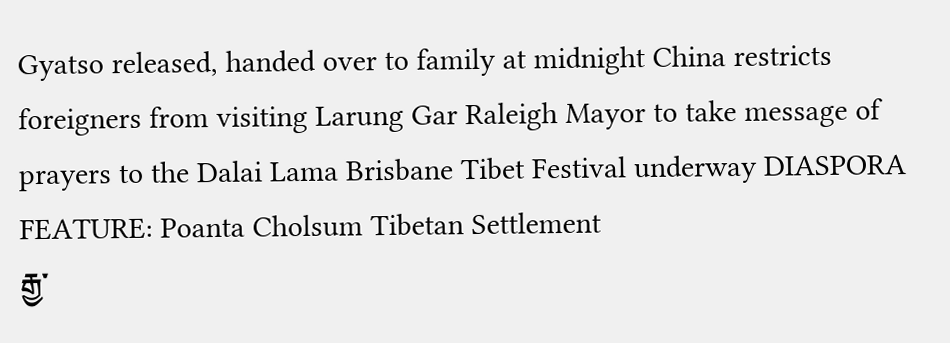Gyatso released, handed over to family at midnight China restricts foreigners from visiting Larung Gar Raleigh Mayor to take message of prayers to the Dalai Lama Brisbane Tibet Festival underway DIASPORA FEATURE: Poanta Cholsum Tibetan Settlement
རྒྱ་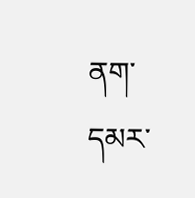ནག་དམར་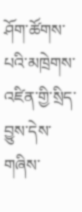ཤོག་ཚོགས་པའི་མཁྲེགས་འཛིན་གྱི་སྲིད་བྱུས་དེས་གཞིས་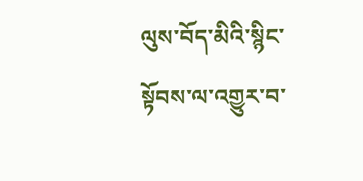ལུས་བོད་མིའི་སྙིང་སྟོབས་ལ་འགྱུར་བ་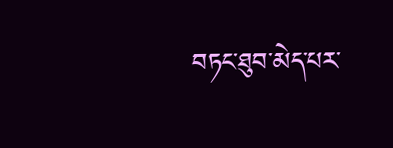བཏང་ཐུབ་མེད་པར་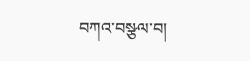བཀའ་བསྩལ་བ།